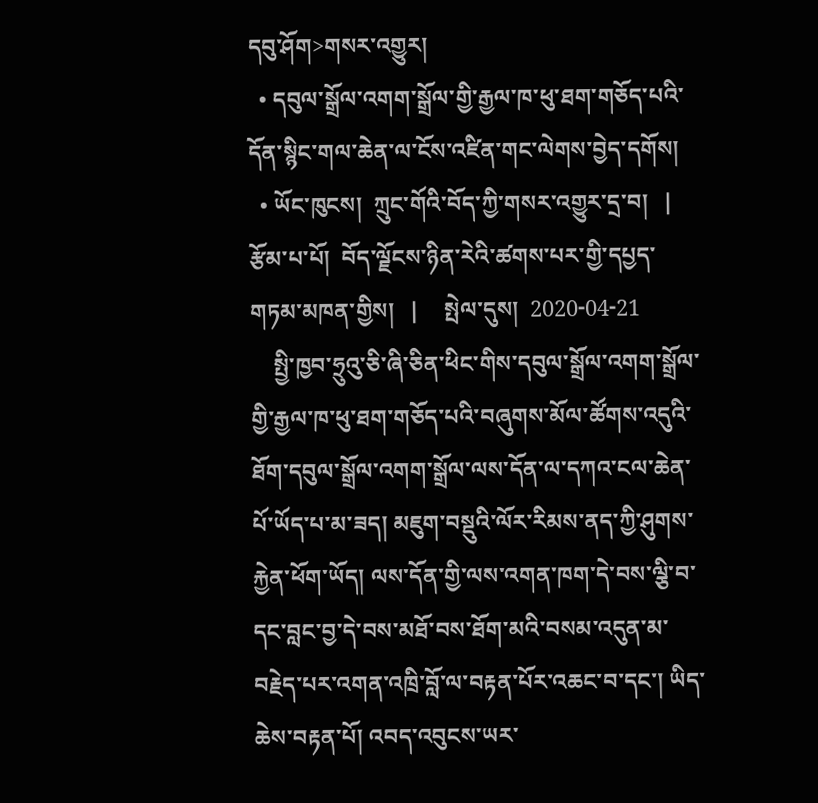དབུ་ཤོག>གསར་འགྱུར།
  • དབུལ་སྒྲོལ་འགག་སྒྲོལ་གྱི་རྒྱལ་ཁ་ཕུ་ཐག་གཅོད་པའི་དོན་སྙིང་གལ་ཆེན་ལ་ངོས་འཛིན་གང་ལེགས་བྱེད་དགོས།
  • ཡོང་ཁུངས།  ཀྲུང་གོའི་བོད་ཀྱི་གསར་འགྱུར་དྲ་བ།   |     རྩོམ་པ་པོ།  བོད་ལྗོངས་ཉིན་རེའི་ཚགས་པར་གྱི་དཔྱད་གཏམ་མཁན་གྱིས།   |     སྤེལ་དུས།  2020-04-21
    སྤྱི་ཁྱབ་ཧྲུའུ་ཅི་ཞི་ཅིན་ཕིང་གིས་དབུལ་སྒྲོལ་འགག་སྒྲོལ་གྱི་རྒྱལ་ཁ་ཕུ་ཐག་གཅོད་པའི་བཞུགས་མོལ་ཚོགས་འདུའི་ཐོག་དབུལ་སྒྲོལ་འགག་སྒྲོལ་ལས་དོན་ལ་དཀའ་ངལ་ཆེན་པོ་ཡོད་པ་མ་ཟད། མཇུག་བསྡུའི་ལོར་རིམས་ནད་ཀྱི་ཤུགས་རྐྱེན་ཕོག་ཡོད། ལས་དོན་གྱི་ལས་འགན་ཁག་དེ་བས་ལྕི་བ་དང་བླང་བྱ་དེ་བས་མཐོ་བས་ཐོག་མའི་བསམ་འདུན་མ་བརྗེད་པར་འགན་འཁྲི་བློ་ལ་བརྟན་པོར་འཆང་བ་དང་། ཡིད་ཆེས་བརྟན་པོ། འབད་འབུངས་ཡར་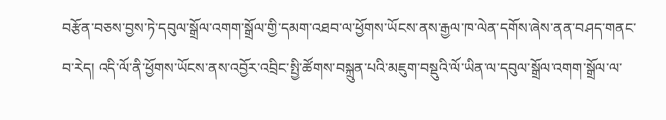བརྩོན་བཅས་བྱས་ཏེ་དབུལ་སྒྲོལ་འགག་སྒྲོལ་གྱི་དམག་འཐབ་ལ་ཕྱོགས་ཡོངས་ནས་རྒྱལ་ཁ་ལེན་དགོས་ཞེས་ནན་བཤད་གནང་བ་རེད། འདི་ལོ་ནི་ཕྱོགས་ཡོངས་ནས་འབྱོར་འབྲིང་སྤྱི་ཚོགས་བསྐྲུན་པའི་མཇུག་བསྡུའི་ལོ་ཡིན་ལ་དབུལ་སྒྲོལ་འགག་སྒྲོལ་ལ་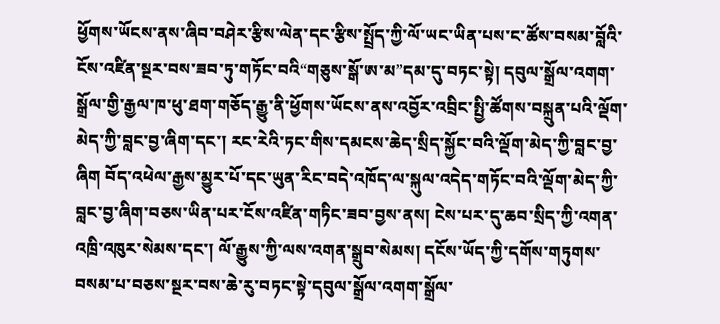ཕྱོགས་ཡོངས་ནས་ཞིབ་བཤེར་རྩིས་ལེན་དང་རྩིས་སྤྲོད་ཀྱི་ལོ་ཡང་ཡིན་པས་ང་ཚོས་བསམ་བློའི་ངོས་འཛིན་སྔར་བས་ཟབ་ཏུ་གཏོང་བའི“གཅུས་སྒོ་ཨ་མ”དམ་དུ་བཏང་སྟེ། དབུལ་སྒྲོལ་འགག་སྒྲོལ་གྱི་རྒྱལ་ཁ་ཕུ་ཐག་གཅོད་རྒྱུ་ནི་ཕྱོགས་ཡོངས་ནས་འབྱོར་འབྲིང་སྤྱི་ཚོགས་བསྐྲུན་པའི་ལྡོག་མེད་ཀྱི་བླང་བྱ་ཞིག་དང་། རང་རེའི་ཏང་གིས་དམངས་ཆེད་སྲིད་སྐྱོང་བའི་ལྡོག་མེད་ཀྱི་བླང་བྱ་ཞིག བོད་འཕེལ་རྒྱས་མྱུར་པོ་དང་ཡུན་རིང་བདེ་འཁོད་ལ་སྐུལ་འདེད་གཏོང་བའི་ལྡོག་མེད་ཀྱི་བླང་བྱ་ཞིག་བཅས་ཡིན་པར་ངོས་འཛིན་གཏིང་ཟབ་བྱས་ནས། ངེས་པར་དུ་ཆབ་སྲིད་ཀྱི་འགན་འཁྲི་འཁུར་སེམས་དང་། ལོ་རྒྱུས་ཀྱི་ལས་འགན་སྒྲུབ་སེམས། དངོས་ཡོད་ཀྱི་དགོས་གཏུགས་བསམ་པ་བཅས་སྔར་བས་ཆེ་རུ་བཏང་སྟེ་དབུལ་སྒྲོལ་འགག་སྒྲོལ་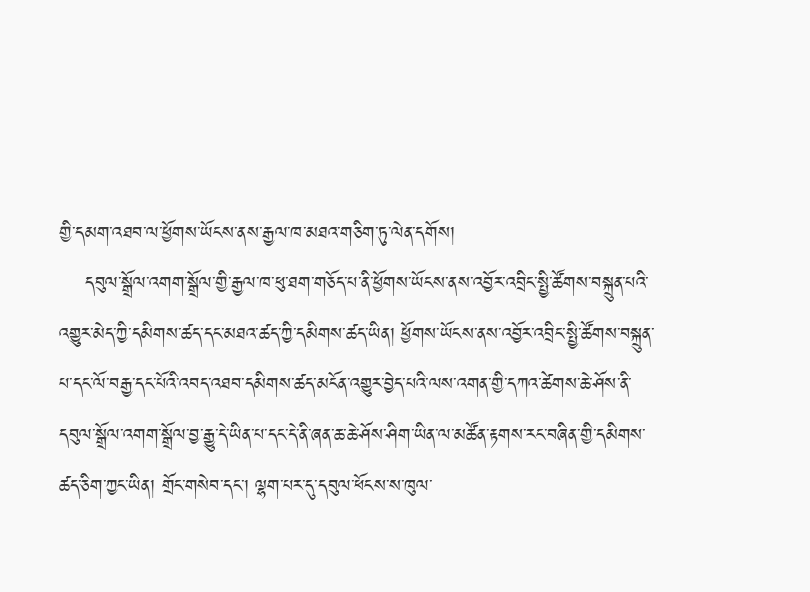གྱི་དམག་འཐབ་ལ་ཕྱོགས་ཡོངས་ནས་རྒྱལ་ཁ་མཐའ་གཅིག་ཏུ་ལེན་དགོས།
    དབུལ་སྒྲོལ་འགག་སྒྲོལ་གྱི་རྒྱལ་ཁ་ཕུ་ཐག་གཅོད་པ་ནི་ཕྱོགས་ཡོངས་ནས་འབྱོར་འབྲིང་སྤྱི་ཚོགས་བསྐྲུན་པའི་འགྱུར་མེད་ཀྱི་དམིགས་ཚད་དང་མཐའ་ཚད་ཀྱི་དམིགས་ཚད་ཡིན། ཕྱོགས་ཡོངས་ནས་འབྱོར་འབྲིང་སྤྱི་ཚོགས་བསྐྲུན་པ་དང་ལོ་བརྒྱ་དང་པོའི་འབད་འཐབ་དམིགས་ཚད་མངོན་འགྱུར་བྱེད་པའི་ལས་འགན་གྱི་དཀའ་ཚེགས་ཆེ་ཤོས་ནི་དབུལ་སྒྲོལ་འགག་སྒྲོལ་བྱ་རྒྱུ་དེ་ཡིན་པ་དང་དེ་ནི་ཞན་ཆ་ཆེ་ཤོས་ཤིག་ཡིན་ལ་མཚོན་རྟགས་རང་བཞིན་གྱི་དམིགས་ཚད་ཅིག་ཀྱང་ཡིན། གྲོང་གསེབ་དང་། ལྷག་པར་དུ་དབུལ་ཕོངས་ས་ཁུལ་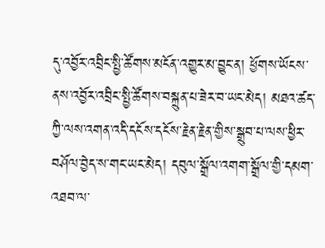དུ་འབྱོར་འབྲིང་སྤྱི་ཚོགས་མངོན་འགྱུར་མ་བྱུང་ན། ཕྱོགས་ཡོངས་ནས་འབྱོར་འབྲིང་སྤྱི་ཚོགས་བསྐྲུན་པ་ཟེར་བ་ཡང་མེད། མཐའ་ཚད་ཀྱི་ལས་འགན་འདི་དངོས་དངོས་རྗེན་རྗེན་གྱིས་སྒྲུབ་པ་ལས་ཕྱིར་བཤོལ་བྱེད་ས་གང་ཡང་མེད། དབུལ་སྒྲོལ་འགག་སྒྲོལ་གྱི་དམག་འཐབ་ལ་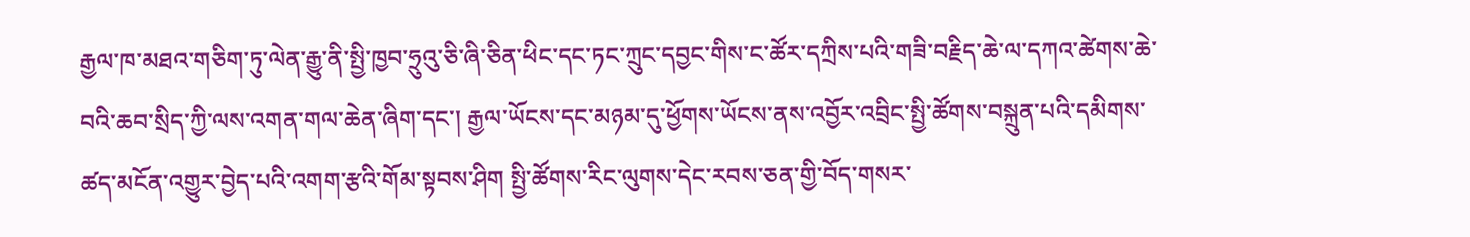རྒྱལ་ཁ་མཐའ་གཅིག་ཏུ་ལེན་རྒྱུ་ནི་སྤྱི་ཁྱབ་ཧྲུའུ་ཅི་ཞི་ཅིན་ཕིང་དང་ཏང་ཀྲུང་དབྱང་གིས་ང་ཚོར་དཀྲིས་པའི་གཟི་བརྗིད་ཆེ་ལ་དཀའ་ཚེགས་ཆེ་བའི་ཆབ་སྲིད་ཀྱི་ལས་འགན་གལ་ཆེན་ཞིག་དང་། རྒྱལ་ཡོངས་དང་མཉམ་དུ་ཕྱོགས་ཡོངས་ནས་འབྱོར་འབྲིང་སྤྱི་ཚོགས་བསྐྲུན་པའི་དམིགས་ཚད་མངོན་འགྱུར་བྱེད་པའི་འགག་རྩའི་གོམ་སྟབས་ཤིག སྤྱི་ཚོགས་རིང་ལུགས་དེང་རབས་ཅན་གྱི་བོད་གསར་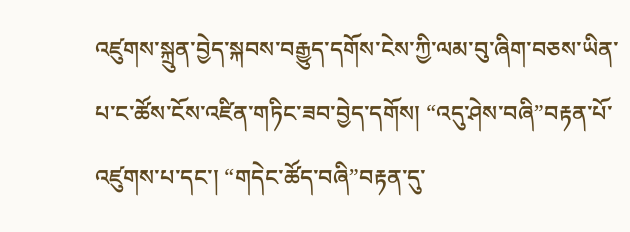འཛུགས་སྐྲུན་བྱེད་སྐབས་བརྒྱུད་དགོས་ངེས་ཀྱི་ལམ་བུ་ཞིག་བཅས་ཡིན་པ་ང་ཚོས་ངོས་འཛིན་གཏིང་ཟབ་བྱེད་དགོས། “འདུ་ཤེས་བཞི”བརྟན་པོ་འཛུགས་པ་དང་། “གདེང་ཚོད་བཞི”བརྟན་དུ་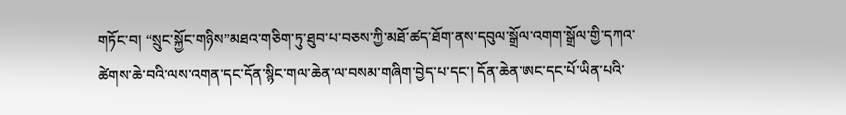གཏོང་བ། “སྲུང་སྐྱོང་གཉིས”མཐའ་གཅིག་ཏུ་ཐུབ་པ་བཅས་ཀྱི་མཐོ་ཚད་ཐོག་ནས་དབུལ་སྒྲོལ་འགག་སྒྲོལ་གྱི་དཀའ་ཚེགས་ཆེ་བའི་ལས་འགན་དང་དོན་སྙིང་གལ་ཆེན་ལ་བསམ་གཞིག་བྱེད་པ་དང་། དོན་ཆེན་ཨང་དང་པོ་ཡིན་པའི་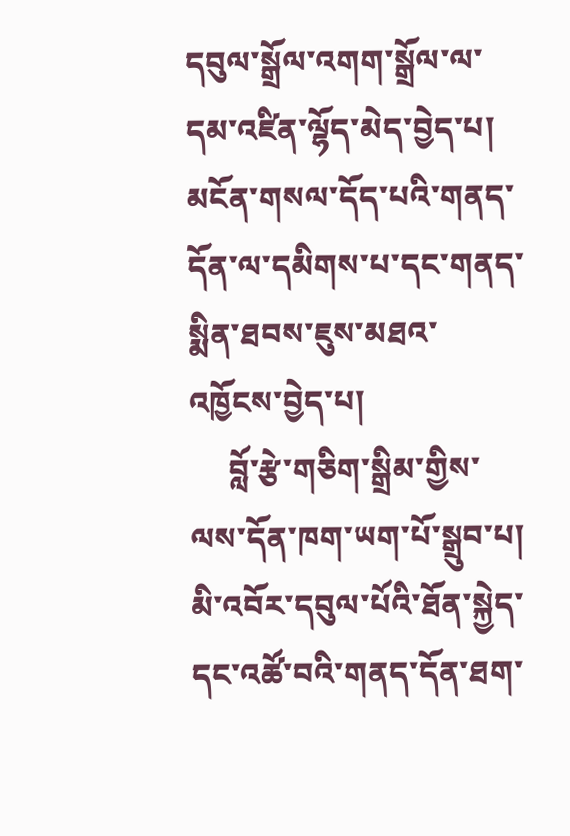དབུལ་སྒྲོལ་འགག་སྒྲོལ་ལ་དམ་འཛིན་ལྷོད་མེད་བྱེད་པ། མངོན་གསལ་དོད་པའི་གནད་དོན་ལ་དམིགས་པ་དང་གནད་སྨིན་ཐབས་ཇུས་མཐའ་འཁྱོངས་བྱེད་པ།
     བློ་རྩེ་གཅིག་སྒྲིམ་གྱིས་ལས་དོན་ཁག་ཡག་པོ་སྒྲུབ་པ། མི་འབོར་དབུལ་པོའི་ཐོན་སྐྱེད་དང་འཚོ་བའི་གནད་དོན་ཐག་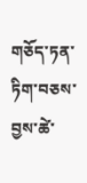གཅོད་ཏན་ཏིག་བཅས་བྱས་ཚེ་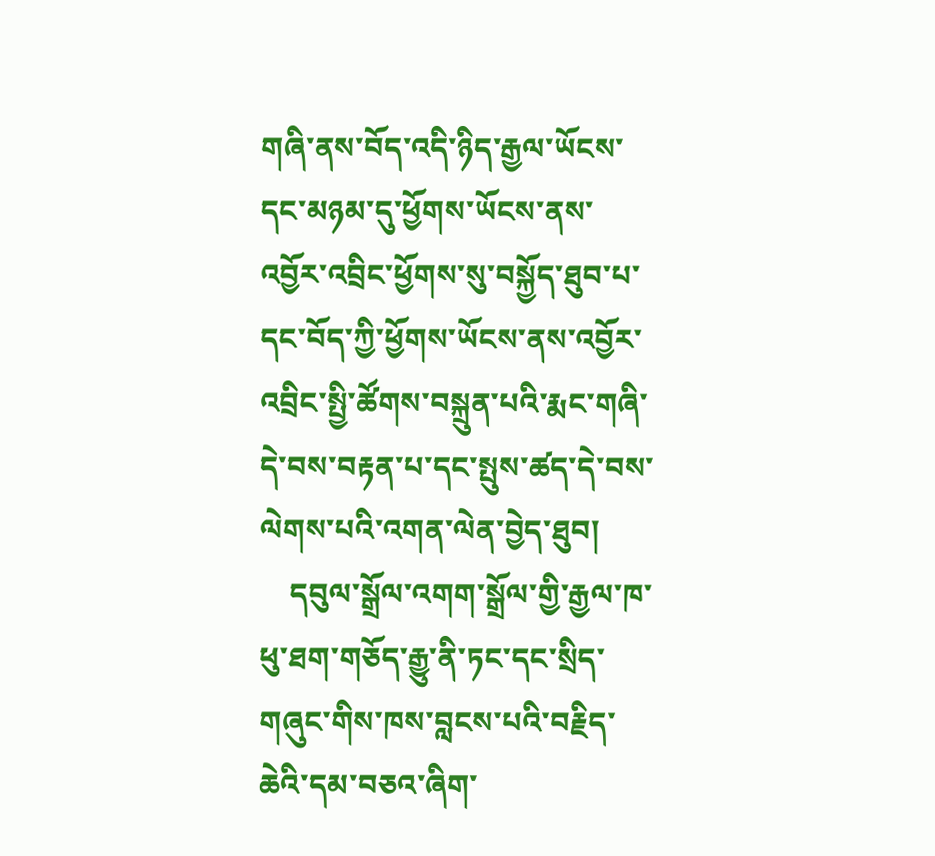གཞི་ནས་བོད་འདི་ཉིད་རྒྱལ་ཡོངས་དང་མཉམ་དུ་ཕྱོགས་ཡོངས་ནས་འབྱོར་འབྲིང་ཕྱོགས་སུ་བསྐྱོད་ཐུབ་པ་དང་བོད་ཀྱི་ཕྱོགས་ཡོངས་ནས་འབྱོར་འབྲིང་སྤྱི་ཚོགས་བསྐྲུན་པའི་རྨང་གཞི་དེ་བས་བརྟན་པ་དང་སྤུས་ཚད་དེ་བས་ལེགས་པའི་འགན་ལེན་བྱེད་ཐུབ།
    དབུལ་སྒྲོལ་འགག་སྒྲོལ་གྱི་རྒྱལ་ཁ་ཕུ་ཐག་གཅོད་རྒྱུ་ནི་ཏང་དང་སྲིད་གཞུང་གིས་ཁས་བླངས་པའི་བརྗིད་ཆེའི་དམ་བཅའ་ཞིག་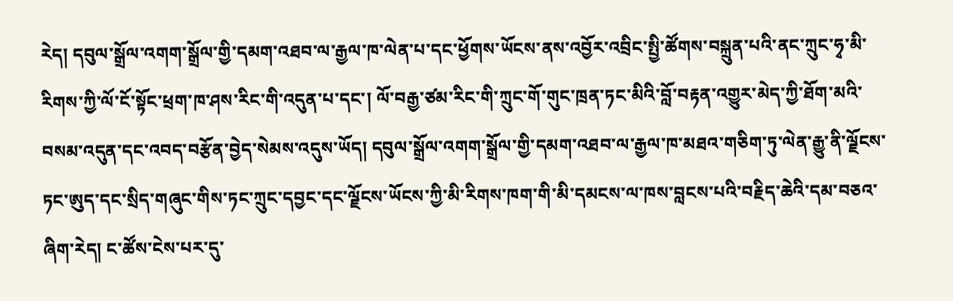རེད། དབུལ་སྒྲོལ་འགག་སྒྲོལ་གྱི་དམག་འཐབ་ལ་རྒྱལ་ཁ་ལེན་པ་དང་ཕྱོགས་ཡོངས་ནས་འབྱོར་འབྲིང་སྤྱི་ཚོགས་བསྐྲུན་པའི་ནང་ཀྲུང་ཧྭ་མི་རིགས་ཀྱི་ལོ་ངོ་སྟོང་ཕྲག་ཁ་ཤས་རིང་གི་འདུན་པ་དང་། ལོ་བརྒྱ་ཙམ་རིང་གི་ཀྲུང་གོ་གུང་ཁྲན་ཏང་མིའི་བློ་བརྟན་འགྱུར་མེད་ཀྱི་ཐོག་མའི་བསམ་འདུན་དང་འབད་བརྩོན་བྱེད་སེམས་འདུས་ཡོད། དབུལ་སྒྲོལ་འགག་སྒྲོལ་གྱི་དམག་འཐབ་ལ་རྒྱལ་ཁ་མཐའ་གཅིག་ཏུ་ལེན་རྒྱུ་ནི་ལྗོངས་ཏང་ཨུད་དང་སྲིད་གཞུང་གིས་ཏང་ཀྲུང་དབྱང་དང་ལྗོངས་ཡོངས་ཀྱི་མི་རིགས་ཁག་གི་མི་དམངས་ལ་ཁས་བླངས་པའི་བརྗིད་ཆེའི་དམ་བཅའ་ཞིག་རེད། ང་ཚོས་ངེས་པར་དུ་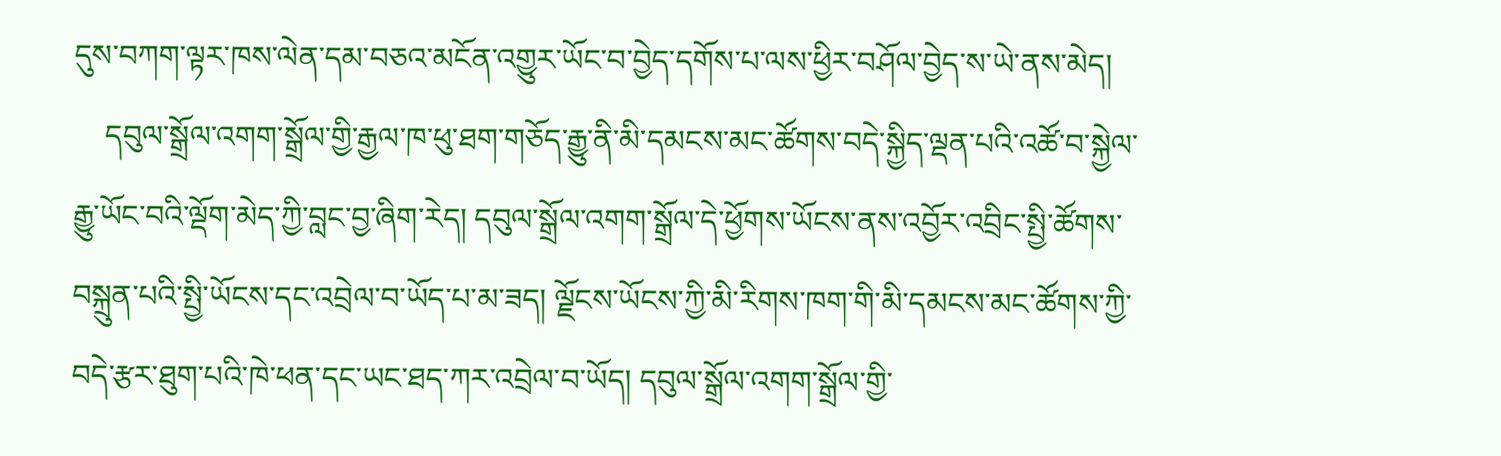དུས་བཀག་ལྟར་ཁས་ལེན་དམ་བཅའ་མངོན་འགྱུར་ཡོང་བ་བྱེད་དགོས་པ་ལས་ཕྱིར་བཤོལ་བྱེད་ས་ཡེ་ནས་མེད།
    དབུལ་སྒྲོལ་འགག་སྒྲོལ་གྱི་རྒྱལ་ཁ་ཕུ་ཐག་གཅོད་རྒྱུ་ནི་མི་དམངས་མང་ཚོགས་བདེ་སྐྱིད་ལྡན་པའི་འཚོ་བ་སྐྱེལ་རྒྱུ་ཡོང་བའི་ལྡོག་མེད་ཀྱི་བླང་བྱ་ཞིག་རེད། དབུལ་སྒྲོལ་འགག་སྒྲོལ་དེ་ཕྱོགས་ཡོངས་ནས་འབྱོར་འབྲིང་སྤྱི་ཚོགས་བསྐྲུན་པའི་སྤྱི་ཡོངས་དང་འབྲེལ་བ་ཡོད་པ་མ་ཟད། ལྗོངས་ཡོངས་ཀྱི་མི་རིགས་ཁག་གི་མི་དམངས་མང་ཚོགས་ཀྱི་བདེ་རྩར་ཐུག་པའི་ཁེ་ཕན་དང་ཡང་ཐད་ཀར་འབྲེལ་བ་ཡོད། དབུལ་སྒྲོལ་འགག་སྒྲོལ་གྱི་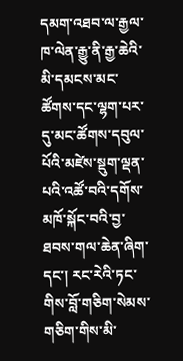དམག་འཐབ་ལ་རྒྱལ་ཁ་ལེན་རྒྱུ་ནི་རྒྱ་ཆེའི་མི་དམངས་མང་ཚོགས་དང་ལྷག་པར་དུ་མང་ཚོགས་དབུལ་པོའི་མཛེས་སྡུག་ལྡན་པའི་འཚོ་བའི་དགོས་མཁོ་སྐོང་བའི་བྱ་ཐབས་གལ་ཆེན་ཞིག་དང་། རང་རེའི་ཏང་གིས་བློ་གཅིག་སེམས་གཅིག་གིས་མི་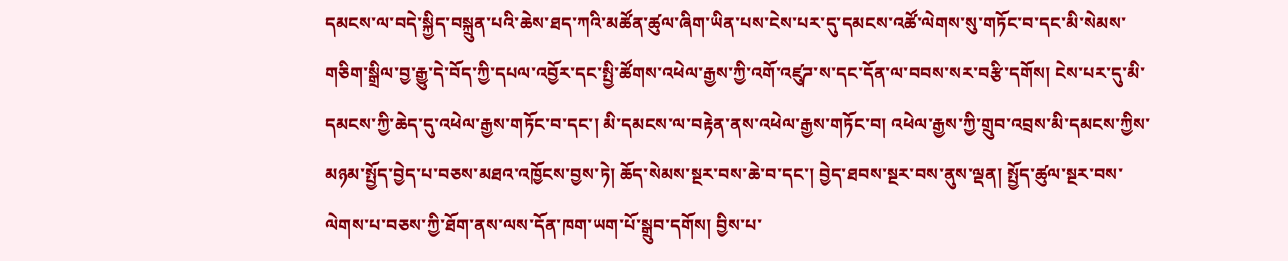དམངས་ལ་བདེ་སྐྱིད་བསྐྲུན་པའི་ཆེས་ཐད་ཀའི་མཚོན་ཚུལ་ཞིག་ཡིན་པས་ངེས་པར་དུ་དམངས་འཚོ་ལེགས་སུ་གཏོང་བ་དང་མི་སེམས་གཅིག་སྒྲིལ་བྱ་རྒྱུ་དེ་བོད་ཀྱི་དཔལ་འབྱོར་དང་སྤྱི་ཚོགས་འཕེལ་རྒྱས་ཀྱི་འགོ་འཛུཌ་ས་དང་དོན་ལ་བབས་སར་བརྩི་དགོས། ངེས་པར་དུ་མི་དམངས་ཀྱི་ཆེད་དུ་འཕེལ་རྒྱས་གཏོང་བ་དང་། མི་དམངས་ལ་བརྟེན་ནས་འཕེལ་རྒྱས་གཏོང་བ། འཕེལ་རྒྱས་ཀྱི་གྲུབ་འབྲས་མི་དམངས་ཀྱིས་མཉམ་སྤྱོད་བྱེད་པ་བཅས་མཐའ་འཁྱོངས་བྱས་ཏེ། ཆོད་སེམས་སྔར་བས་ཆེ་བ་དང་། བྱེད་ཐབས་སྔར་བས་ནུས་ལྡན། སྤྱོད་ཚུལ་སྔར་བས་ལེགས་པ་བཅས་ཀྱི་ཐོག་ནས་ལས་དོན་ཁག་ཡག་པོ་སྒྲུབ་དགོས། བྱིས་པ་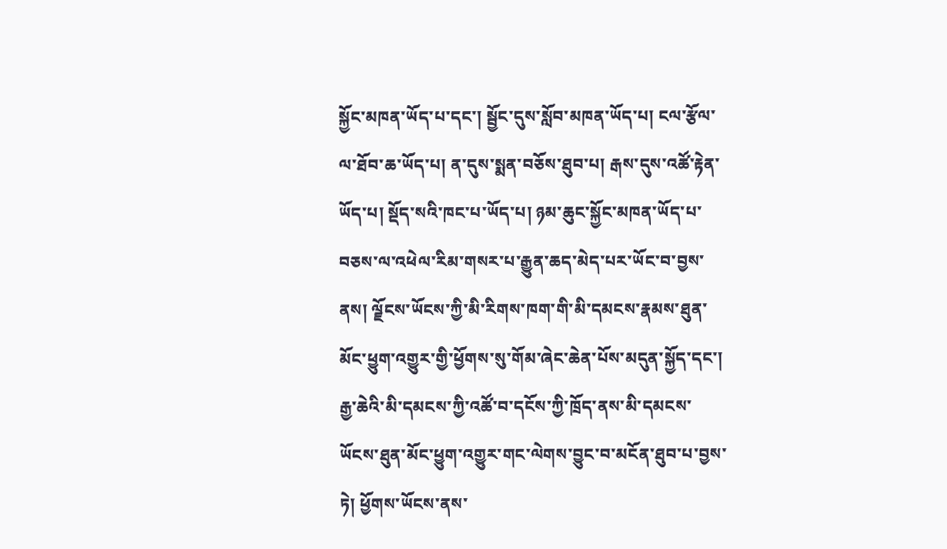སྐྱོང་མཁན་ཡོད་པ་དང་། སྦྱོང་དུས་སློབ་མཁན་ཡོད་པ། ངལ་རྩོལ་ལ་ཐོབ་ཆ་ཡོད་པ། ན་དུས་སྨན་བཅོས་ཐུབ་པ། རྒས་དུས་འཚོ་རྟེན་ཡོད་པ། སྡོད་སའི་ཁང་པ་ཡོད་པ། ཉམ་ཆུང་སྐྱོང་མཁན་ཡོད་པ་བཅས་ལ་འཕེལ་རིམ་གསར་པ་རྒྱུན་ཆད་མེད་པར་ཡོང་བ་བྱས་ནས། ལྗོངས་ཡོངས་ཀྱི་མི་རིགས་ཁག་གི་མི་དམངས་རྣམས་ཐུན་མོང་ཕྱུག་འགྱུར་གྱི་ཕྱོགས་སུ་གོམ་ཞེང་ཆེན་པོས་མདུན་སྐྱོད་དང་། རྒྱ་ཆེའི་མི་དམངས་ཀྱི་འཚོ་བ་དངོས་ཀྱི་ཁྲོད་ནས་མི་དམངས་ཡོངས་ཐུན་མོང་ཕྱུག་འགྱུར་གང་ལེགས་བྱུང་བ་མངོན་ཐུབ་པ་བྱས་ཏེ། ཕྱོགས་ཡོངས་ནས་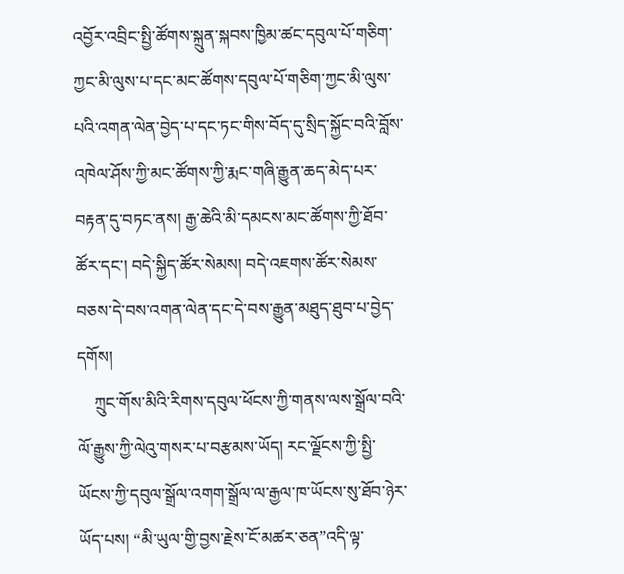འབྱོར་འབྲིང་སྤྱི་ཚོགས་སྐྲུན་སྐབས་ཁྱིམ་ཚང་དབུལ་པོ་གཅིག་ཀྱང་མི་ལུས་པ་དང་མང་ཚོགས་དབུལ་པོ་གཅིག་ཀྱང་མི་ལུས་པའི་འགན་ལེན་བྱེད་པ་དང་ཏང་གིས་བོད་དུ་སྲིད་སྐྱོང་བའི་བློས་འཁེལ་ཤོས་ཀྱི་མང་ཚོགས་ཀྱི་རྨང་གཞི་རྒྱུན་ཆད་མེད་པར་བརྟན་དུ་བཏང་ནས། རྒྱ་ཆེའི་མི་དམངས་མང་ཚོགས་ཀྱི་ཐོབ་ཚོར་དང་། བདེ་སྐྱིད་ཚོར་སེམས། བདེ་འཇགས་ཚོར་སེམས་བཅས་དེ་བས་འགན་ལེན་དང་དེ་བས་རྒྱུན་མཐུད་ཐུབ་པ་བྱེད་དགོས།
    ཀྲུང་གོས་མིའི་རིགས་དབུལ་ཕོངས་ཀྱི་གནས་ལས་སྒྲོལ་བའི་ལོ་རྒྱུས་ཀྱི་ལེའུ་གསར་པ་བརྩམས་ཡོད། རང་ལྗོངས་ཀྱི་སྤྱི་ཡོངས་ཀྱི་དབུལ་སྒྲོལ་འགག་སྒྲོལ་ལ་རྒྱལ་ཁ་ཡོངས་སུ་ཐོབ་ཉེར་ཡོད་པས། “མི་ཡུལ་གྱི་བྱས་རྗེས་ངོ་མཚར་ཅན”འདི་ལྟ་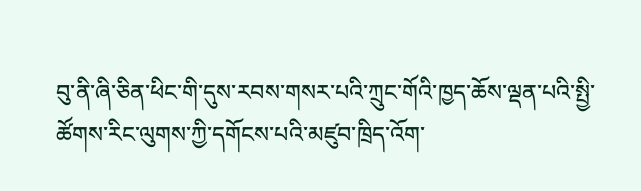བུ་ནི་ཞི་ཅིན་ཕིང་གི་དུས་རབས་གསར་པའི་ཀྲུང་གོའི་ཁྱད་ཆོས་ལྡན་པའི་སྤྱི་ཚོགས་རིང་ལུགས་ཀྱི་དགོངས་པའི་མཛུབ་ཁྲིད་འོག་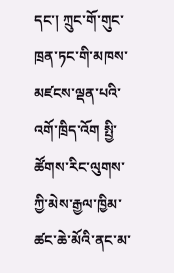དང་། ཀྲུང་གོ་གུང་ཁྲན་ཏང་གི་མཁས་མཛངས་ལྡན་པའི་འགོ་ཁྲིད་འོག སྤྱི་ཚོགས་རིང་ལུགས་ཀྱི་མེས་རྒྱལ་ཁྱིམ་ཚང་ཆེ་མོའི་ནང་མ་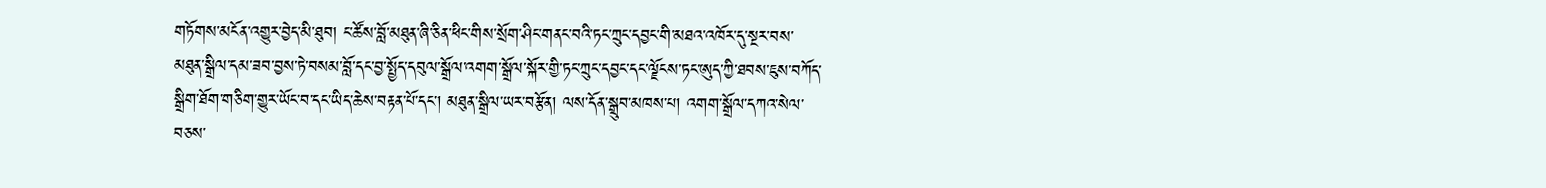གཏོགས་མངོན་འགྱུར་བྱེད་མི་ཐུབ། ང་ཚོས་བློ་མཐུན་ཞི་ཅིན་ཕིང་གིས་སྲོག་ཤིང་གནང་བའི་ཏང་ཀྲུང་དབྱང་གི་མཐའ་འཁོར་དུ་སྔར་བས་མཐུན་སྒྲིལ་དམ་ཟབ་བྱས་ཏེ་བསམ་བློ་དང་བྱ་སྤྱོད་དབུལ་སྒྲོལ་འགག་སྒྲོལ་སྐོར་གྱི་ཏང་ཀྲུང་དབྱང་དང་ལྗོངས་ཏང་ཨུད་ཀྱི་ཐབས་ཇུས་བཀོད་སྒྲིག་ཐོག་གཅིག་གྱུར་ཡོང་བ་དང་ཡིད་ཆེས་བརྟན་པོ་དང་། མཐུན་སྒྲིལ་ཡར་བརྩོན། ལས་དོན་སྒྲུབ་མཁས་པ། འགག་སྒྲོལ་དཀའ་སེལ་བཅས་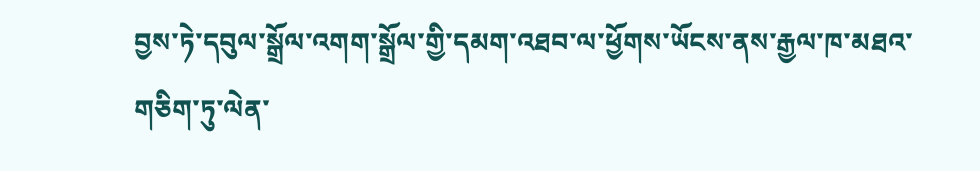བྱས་ཏེ་དབུལ་སྒྲོལ་འགག་སྒྲོལ་གྱི་དམག་འཐབ་ལ་ཕྱོགས་ཡོངས་ནས་རྒྱལ་ཁ་མཐའ་གཅིག་ཏུ་ལེན་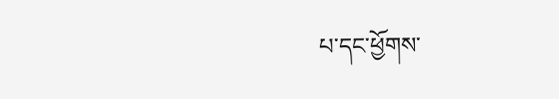པ་དང་ཕྱོགས་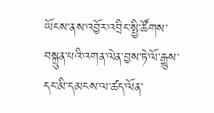ཡོངས་ནས་འབྱོར་འབྲིང་སྤྱི་ཚོགས་བསྐྲུན་པའི་འགན་ལེན་བྱས་ཏེ་ལོ་རྒྱུས་དང་མི་དམངས་ལ་ཚད་ལོན་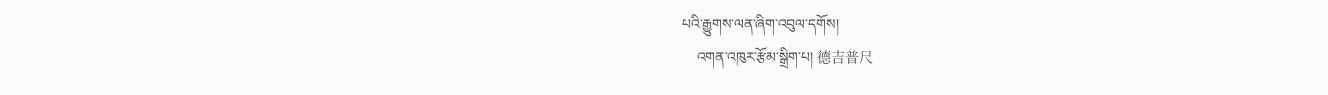པའི་རྒྱུགས་ལན་ཞིག་འབུལ་དགོས།
    འགན་འཁུར་རྩོམ་སྒྲིག་པ། 德吉普尺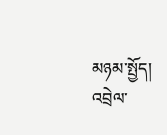མཉམ་སྤྱོད།
འབྲེལ་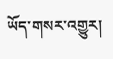ཡོད་གསར་འགྱུར།